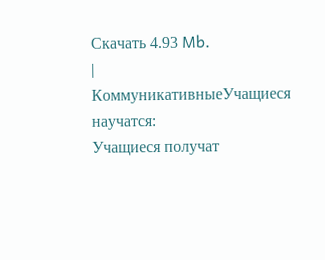Скачать 4.93 Mb.
|
КоммуникативныеУчащиеся научатся:
Учащиеся получат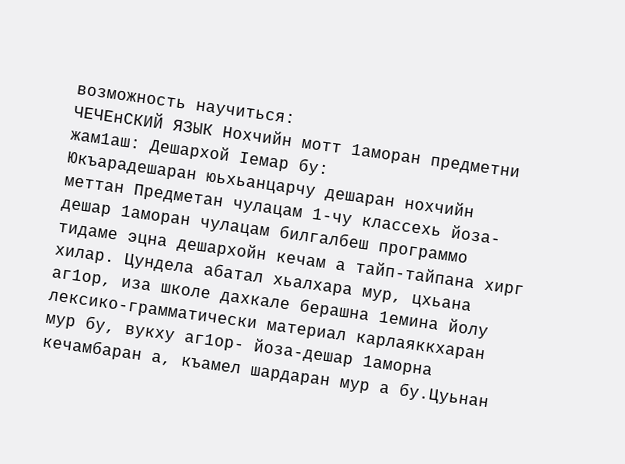возможность научиться:
ЧЕЧЕнСКИЙ ЯЗЫК Нохчийн мотт 1аморан предметни жам1аш: Дешархой Iемар бу:
Юкъарадешаран юьхьанцарчу дешаран нохчийн меттан Предметан чулацам 1-чу классехь йоза-дешар 1аморан чулацам билгалбеш программо тидаме эцна дешархойн кечам а тайп-тайпана хирг хилар. Цундела абатал хьалхара мур, цхьана аг1ор, иза школе дахкале берашна 1емина йолу лексико-грамматически материал карлаяккхаран мур бу, вукху аг1ор- йоза-дешар 1аморна кечамбаран а, къамел шардаран мур а бу.Цуьнан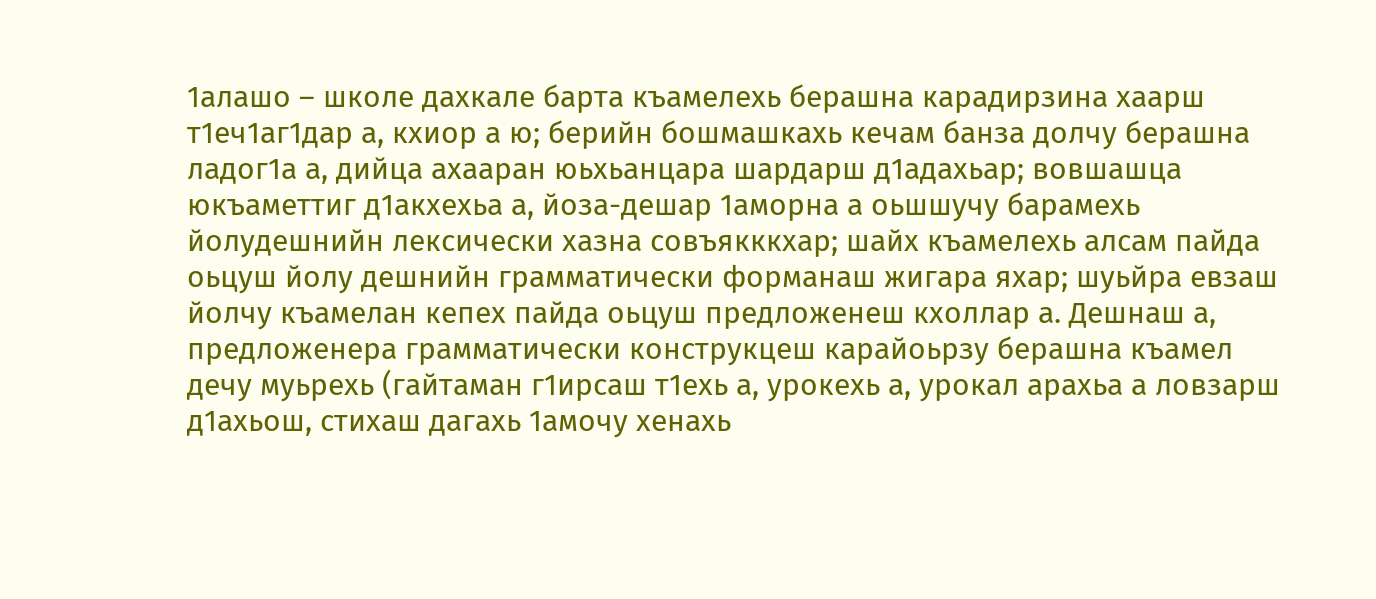1алашо – школе дахкале барта къамелехь берашна карадирзина хаарш т1еч1аг1дар а, кхиор а ю; берийн бошмашкахь кечам банза долчу берашна ладог1а а, дийца ахааран юьхьанцара шардарш д1адахьар; вовшашца юкъаметтиг д1акхехьа а, йоза-дешар 1аморна а оьшшучу барамехь йолудешнийн лексически хазна совъякккхар; шайх къамелехь алсам пайда оьцуш йолу дешнийн грамматически форманаш жигара яхар; шуьйра евзаш йолчу къамелан кепех пайда оьцуш предложенеш кхоллар а. Дешнаш а, предложенера грамматически конструкцеш карайоьрзу берашна къамел дечу муьрехь (гайтаман г1ирсаш т1ехь а, урокехь а, урокал арахьа а ловзарш д1ахьош, стихаш дагахь 1амочу хенахь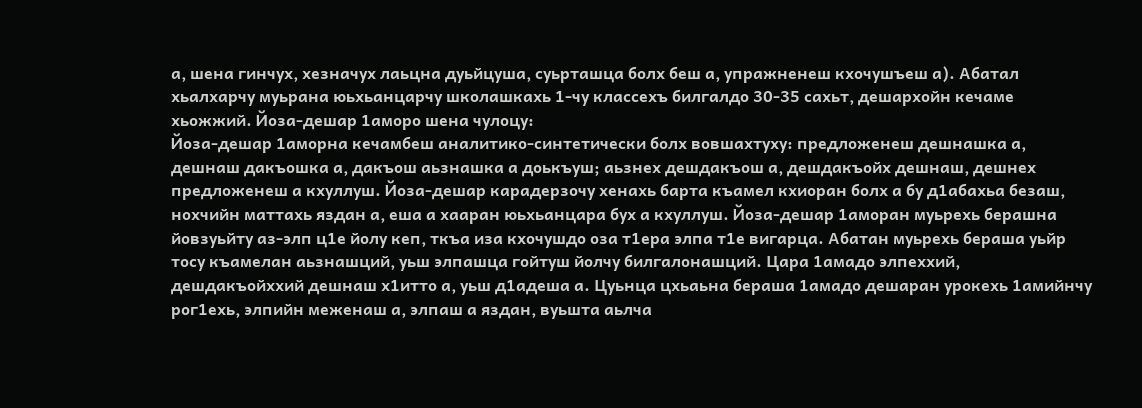а, шена гинчух, хезначух лаьцна дуьйцуша, суьрташца болх беш а, упражненеш кхочушъеш а). Абатал хьалхарчу муьрана юьхьанцарчу школашкахь 1-чу классехъ билгалдо 30-35 сахьт, дешархойн кечаме хьожжий. Йоза-дешар 1аморо шена чулоцу:
Йоза-дешар 1аморна кечамбеш аналитико-синтетически болх вовшахтуху: предложенеш дешнашка а, дешнаш дакъошка а, дакъош аьзнашка а доькъуш; аьзнех дешдакъош а, дешдакъойх дешнаш, дешнех предложенеш а кхуллуш. Йоза-дешар карадерзочу хенахь барта къамел кхиоран болх а бу д1абахьа безаш, нохчийн маттахь яздан а, еша а хааран юьхьанцара бух а кхуллуш. Йоза-дешар 1аморан муьрехь берашна йовзуьйту аз-элп ц1е йолу кеп, ткъа иза кхочушдо оза т1ера элпа т1е вигарца. Абатан муьрехь бераша уьйр тосу къамелан аьзнашций, уьш элпашца гойтуш йолчу билгалонашций. Цара 1амадо элпеххий, дешдакъойххий дешнаш х1итто а, уьш д1адеша а. Цуьнца цхьаьна бераша 1амадо дешаран урокехь 1амийнчу рог1ехь, элпийн меженаш а, элпаш а яздан, вуьшта аьлча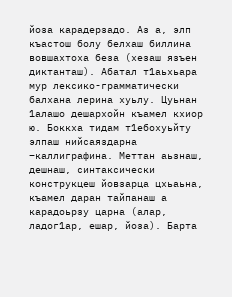йоза карадерзадо. Аз а, элп къастош болу белхаш биллина вовшахтоха беза (хезаш язъен диктанташ). Абатал т1аьхьара мур лексико-грамматически балхана лерина хуьлу. Цуьнан 1алашо дешархойн къамел кхиор ю. Боккха тидам т1ебохуьйту элпаш нийсаяздарна –каллиграфина. Меттан аьзнаш, дешнаш, синтаксически конструкцеш йовзарца цхьаьна, къамел даран тайпанаш а карадоьрзу царна (алар, ладог1ар, ешар, йоза). Барта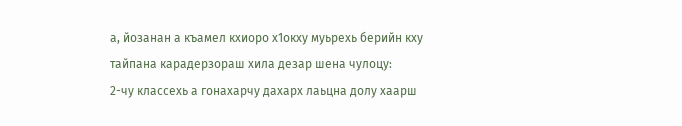а, йозанан а къамел кхиоро х1окху муьрехь берийн кху тайпана карадерзораш хила дезар шена чулоцу:
2-чу классехь а гонахарчу дахарх лаьцна долу хаарш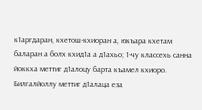к1аргдаран, кхетош-кхиоран а, юкъара кхетам баларан а болх кхид1а а д1ахьо; 1-чу классехь санна йоккха меттиг д1алоцу барта къамел кхиоро. Билгалйоллу меттиг д1алаца еза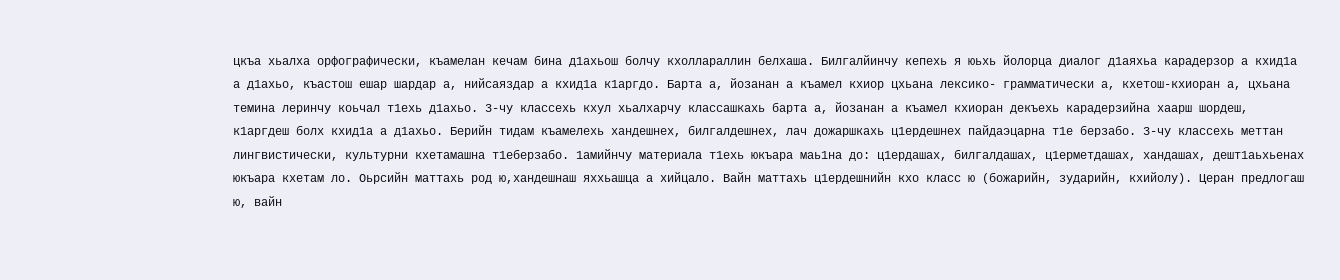цкъа хьалха орфографически, къамелан кечам бина д1ахьош болчу кхоллараллин белхаша. Билгалйинчу кепехь я юьхь йолорца диалог д1аяхьа карадерзор а кхид1а а д1ахьо, къастош ешар шардар а, нийсаяздар а кхид1а к1аргдо. Барта а, йозанан а къамел кхиор цхьана лексико- грамматически а, кхетош-кхиоран а, цхьана темина леринчу коьчал т1ехь д1ахьо. 3-чу классехь кхул хьалхарчу классашкахь барта а, йозанан а къамел кхиоран декъехь карадерзийна хаарш шордеш, к1аргдеш болх кхид1а а д1ахьо. Берийн тидам къамелехь хандешнех, билгалдешнех, лач дожаршкахь ц1ердешнех пайдаэцарна т1е берзабо. 3-чу классехь меттан лингвистически, культурни кхетамашна т1еберзабо. 1амийнчу материала т1ехь юкъара маь1на до: ц1ердашах, билгалдашах, ц1ерметдашах, хандашах, дешт1аьхьенах юкъара кхетам ло. Оьрсийн маттахь род ю,хандешнаш яххьашца а хийцало. Вайн маттахь ц1ердешнийн кхо класс ю (божарийн, зударийн, кхийолу). Церан предлогаш ю, вайн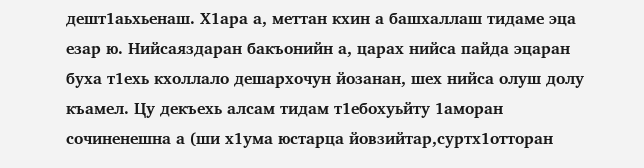дешт1аьхьенаш. Х1ара а, меттан кхин а башхаллаш тидаме эца езар ю. Нийсаяздаран бакъонийн а, царах нийса пайда эцаран буха т1ехь кхоллало дешархочун йозанан, шех нийса олуш долу къамел. Цу декъехь алсам тидам т1ебохуьйту 1аморан сочиненешна а (ши х1ума юстарца йовзийтар,суртх1отторан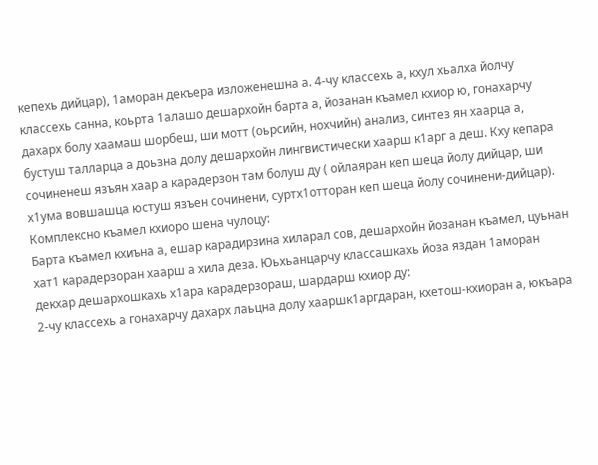кепехь дийцар), 1аморан декъера изложенешна а. 4-чу классехь а, кхул хьалха йолчу классехь санна, коьрта 1алашо дешархойн барта а, йозанан къамел кхиор ю, гонахарчу дахарх болу хаамаш шорбеш, ши мотт (оьрсийн, нохчийн) анализ, синтез ян хаарца а, бустуш талларца а доьзна долу дешархойн лингвистически хаарш к1арг а деш. Кху кепара сочиненеш язъян хаар а карадерзон там болуш ду ( ойлаяран кеп шеца йолу дийцар, ши х1ума вовшашца юстуш язъен сочинени, суртх1отторан кеп шеца йолу сочинени-дийцар). Комплексно къамел кхиоро шена чулоцу:
Барта къамел кхиъна а, ешар карадирзина хиларал сов, дешархойн йозанан къамел, цуьнан хат1 карадерзоран хаарш а хила деза. Юьхьанцарчу классашкахь йоза яздан 1аморан декхар дешархошкахь х1ара карадерзораш, шардарш кхиор ду:
2-чу классехь а гонахарчу дахарх лаьцна долу хааршк1аргдаран, кхетош-кхиоран а, юкъара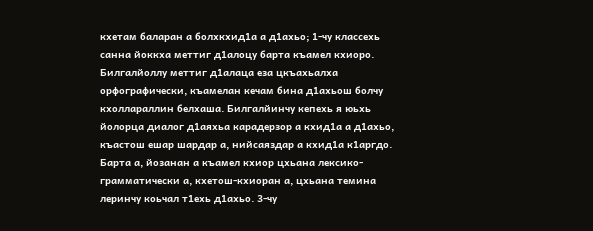кхетам баларан а болхкхид1а а д1ахьо; 1-чу классехь санна йоккха меттиг д1алоцу барта къамел кхиоро. Билгалйоллу меттиг д1алаца еза цкъахьалха орфографически, къамелан кечам бина д1ахьош болчу кхоллараллин белхаша. Билгалйинчу кепехь я юьхь йолорца диалог д1аяхьа карадерзор а кхид1а а д1ахьо, къастош ешар шардар а, нийсаяздар а кхид1а к1аргдо. Барта а, йозанан а къамел кхиор цхьана лексико- грамматически а, кхетош-кхиоран а, цхьана темина леринчу коьчал т1ехь д1ахьо. 3-чу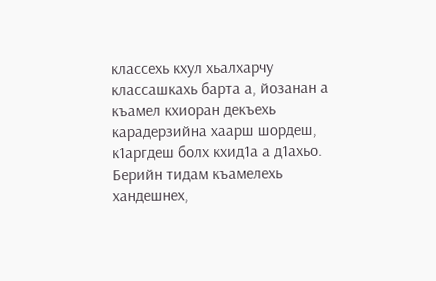классехь кхул хьалхарчу классашкахь барта а, йозанан а къамел кхиоран декъехь карадерзийна хаарш шордеш, к1аргдеш болх кхид1а а д1ахьо. Берийн тидам къамелехь хандешнех,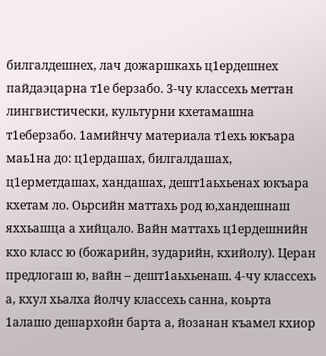билгалдешнех, лач дожаршкахь ц1ердешнех пайдаэцарна т1е берзабо. 3-чу классехь меттан лингвистически, культурни кхетамашна т1еберзабо. 1амийнчу материала т1ехь юкъара маь1на до: ц1ердашах, билгалдашах, ц1ерметдашах, хандашах, дешт1аьхьенах юкъара кхетам ло. Оьрсийн маттахь род ю,хандешнаш яххьашца а хийцало. Вайн маттахь ц1ердешнийн кхо класс ю (божарийн, зударийн, кхийолу). Церан предлогаш ю, вайн – дешт1аьхьенаш. 4-чу классехь а, кхул хьалха йолчу классехь санна, коьрта 1алашо дешархойн барта а, йозанан къамел кхиор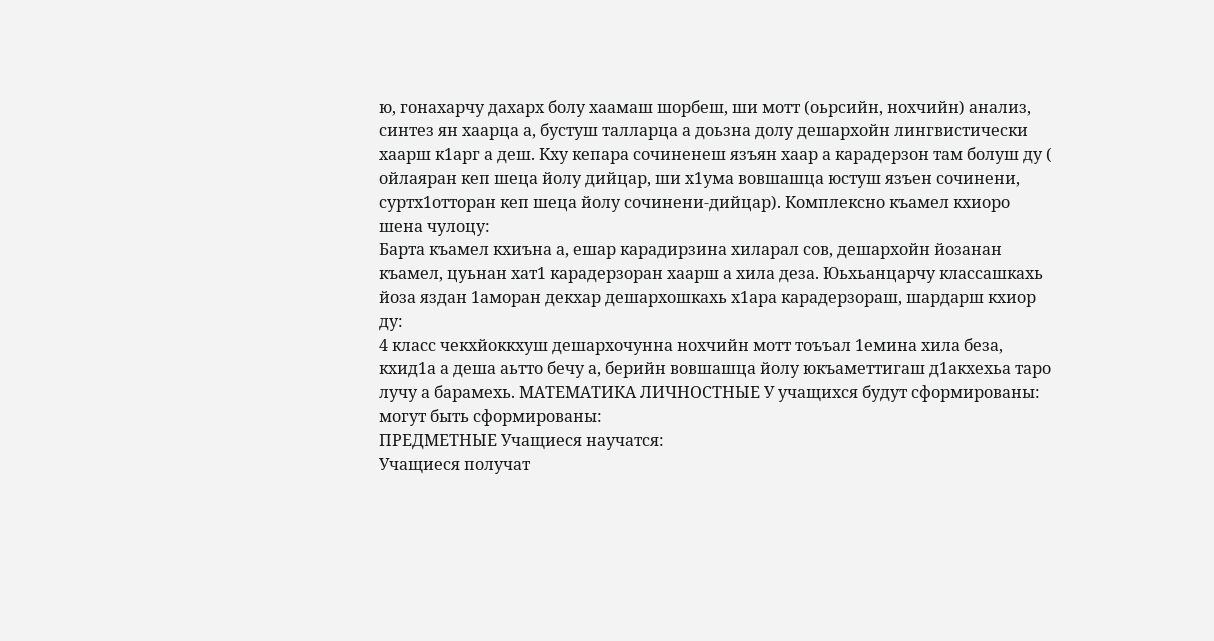ю, гонахарчу дахарх болу хаамаш шорбеш, ши мотт (оьрсийн, нохчийн) анализ, синтез ян хаарца а, бустуш талларца а доьзна долу дешархойн лингвистически хаарш к1арг а деш. Кху кепара сочиненеш язъян хаар а карадерзон там болуш ду ( ойлаяран кеп шеца йолу дийцар, ши х1ума вовшашца юстуш язъен сочинени, суртх1отторан кеп шеца йолу сочинени-дийцар). Комплексно къамел кхиоро шена чулоцу:
Барта къамел кхиъна а, ешар карадирзина хиларал сов, дешархойн йозанан къамел, цуьнан хат1 карадерзоран хаарш а хила деза. Юьхьанцарчу классашкахь йоза яздан 1аморан декхар дешархошкахь х1ара карадерзораш, шардарш кхиор ду:
4 класс чекхйоккхуш дешархочунна нохчийн мотт тоъъал 1емина хила беза, кхид1а а деша аьтто бечу а, берийн вовшашца йолу юкъаметтигаш д1акхехьа таро лучу а барамехь. МАТЕМАТИКА ЛИЧНОСТНЫЕ У учащихся будут сформированы:
могут быть сформированы:
ПРЕДМЕТНЫЕ Учащиеся научатся:
Учащиеся получат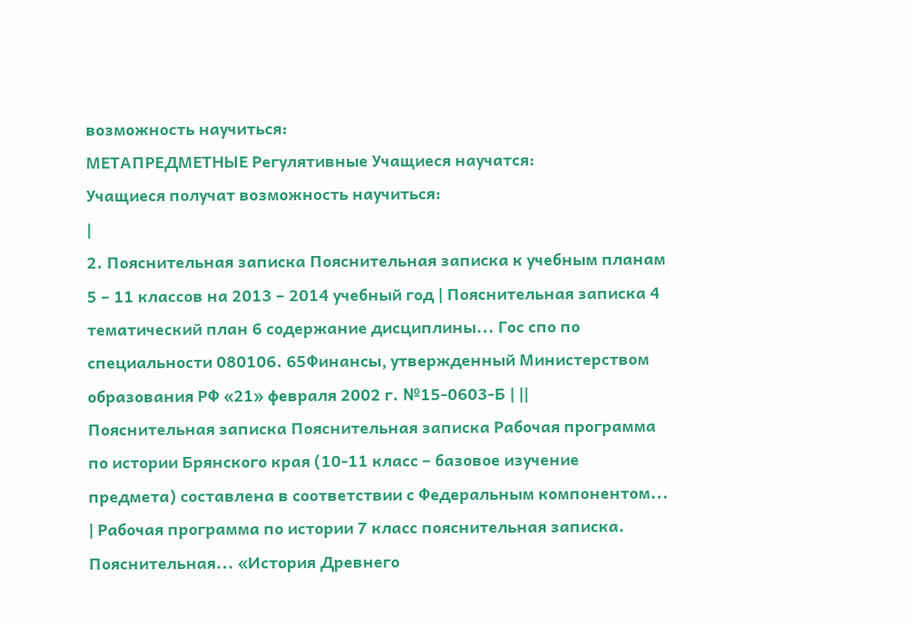возможность научиться:
МЕТАПРЕДМЕТНЫЕ Регулятивные Учащиеся научатся:
Учащиеся получат возможность научиться:
|
2. Пояснительная записка Пояснительная записка к учебным планам 5 – 11 классов на 2013 – 2014 учебный год | Пояснительная записка 4 тематический план 6 содержание дисциплины... Гос спо по специальности 080106. 65Финансы, утвержденный Министерством образования РФ «21» февраля 2002 г. №15-0603-Б | ||
Пояснительная записка Пояснительная записка Рабочая программа по истории Брянского края (10-11 класс – базовое изучение предмета) составлена в соответствии с Федеральным компонентом... | Рабочая программа по истории 7 класс пояснительная записка. Пояснительная... «История Древнего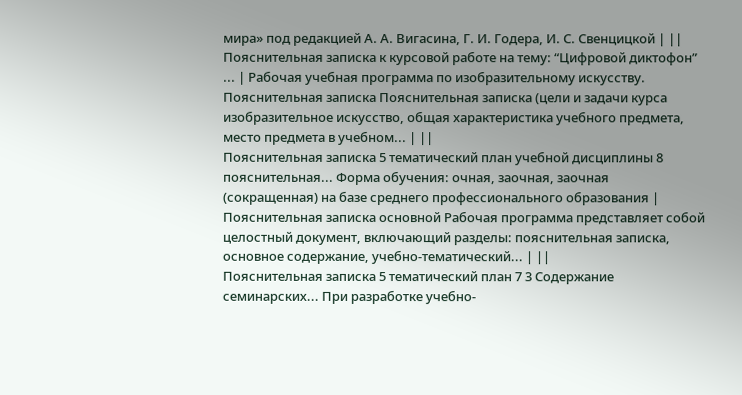мира» под редакцией А. А. Вигасина, Г. И. Годера, И. С. Свенцицкой | ||
Пояснительная записка к курсовой работе на тему: “Цифровой диктофон” ... | Рабочая учебная программа по изобразительному искусству. Пояснительная записка Пояснительная записка (цели и задачи курса изобразительное искусство, общая характеристика учебного предмета, место предмета в учебном... | ||
Пояснительная записка 5 тематический план учебной дисциплины 8 пояснительная... Форма обучения: очная, заочная, заочная (сокращенная) на базе среднего профессионального образования | Пояснительная записка основной Рабочая программа представляет собой целостный документ, включающий разделы: пояснительная записка, основное содержание, учебно-тематический... | ||
Пояснительная записка 5 тематический план 7 3 Содержание семинарских... При разработке учебно-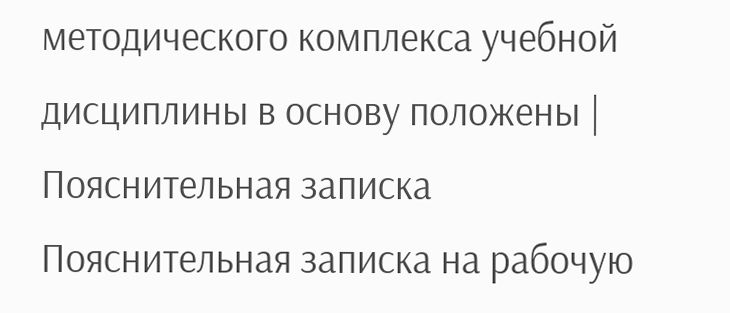методического комплекса учебной дисциплины в основу положены | Пояснительная записка Пояснительная записка на рабочую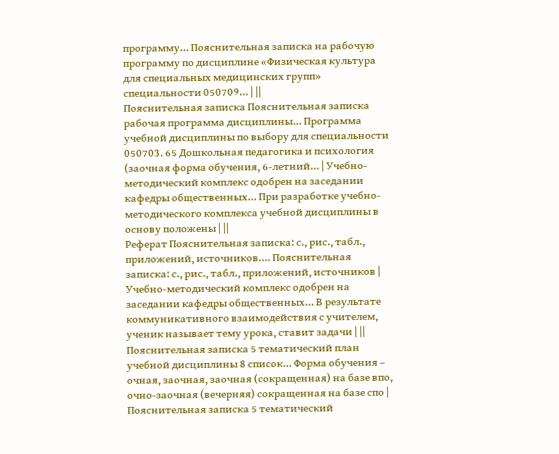программу... Пояснительная записка на рабочую программу по дисциплине «Физическая культура для специальных медицинских групп» специальности 050709... | ||
Пояснительная записка Пояснительная записка рабочая программа дисциплины... Программа учебной дисциплины по выбору для специальности 050703. 65 Дошкольная педагогика и психология (заочная форма обучения, 6-летний... | Учебно-методический комплекс одобрен на заседании кафедры общественных... При разработке учебно-методического комплекса учебной дисциплины в основу положены | ||
Реферат Пояснительная записка: с., рис., табл., приложений, источников.... Пояснительная записка: с., рис., табл., приложений, источников | Учебно-методический комплекс одобрен на заседании кафедры общественных... В результате коммуникативного взаимодействия с учителем, ученик называет тему урока, ставит задачи | ||
Пояснительная записка 5 тематический план учебной дисциплины 8 список... Форма обучения – очная, заочная, заочная (сокращенная) на базе впо, очно-заочная (вечерняя) сокращенная на базе спо | Пояснительная записка 5 тематический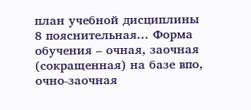план учебной дисциплины 8 пояснительная... Форма обучения – очная, заочная (сокращенная) на базе впо, очно-заочная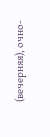(вечерняя), очно-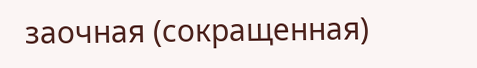заочная (сокращенная)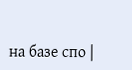на базе спо |